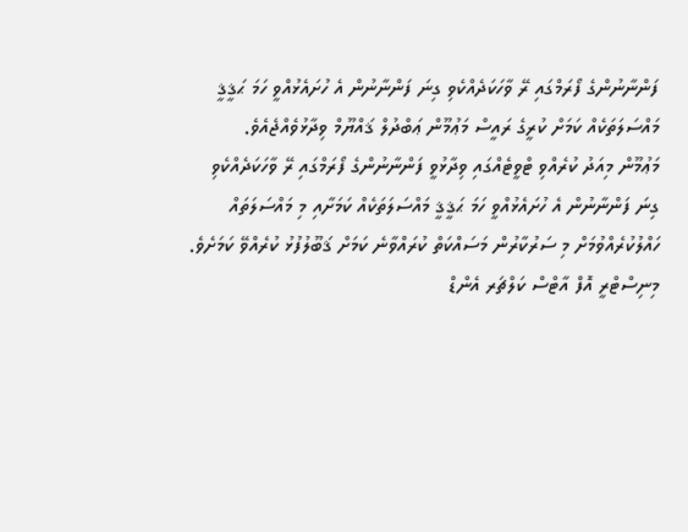ފަންނާނުންގެ ފޯރަމްގައި ރޭ ވާހަކަދެއްކެވި ގިނަ ފަންނާނުން އެ ހުށައެޅުއްވީ ހަމަ ޙަޤީޤީ މައްސަލަތަކެއް ކަމަށް ކުރީގެ ރައީސް މަޢުމޫން ޢަބްދުލް ޤައްޔޫމް ވިދާޅުވެއްޖެއެވެ.
މަޢުމޫން މިއަދު ކުރެއްވި ޓްވީޓެއްގައި ވިދާޅުވީ ފަންނާނުންގެ ފޯރަމްގައި ރޭ ވާހަކަދެއްކެވި ގިނަ ފަންނާނުން އެ ހުށައެޅުއްވީ ހަމަ ޙަޤީޤީ މައްސަލަތަކެއް ކަމަށާއި މި މައްސަލަތައް ހައްލުކުރެއްވުމަށް މި ސަރުކާރުން މަސައްކަތް ކުރައްވާނެ ކަމަށް ޤަބޫލުފުޅު ކުރެއްވޭ ކަމަށެވެ.
މިނިސްޓްރީ އޮފް އާޓްސް ކަލްޗަރ އެންޑް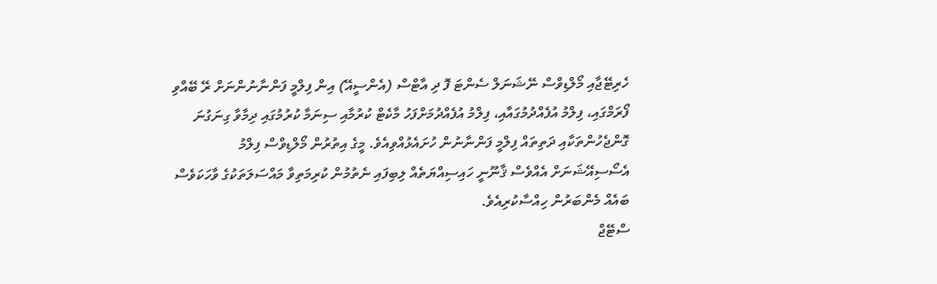ހެރިޓޭޖާއި މޯލްޑިވްސް ނޭޝަނަލް ސެންޓަ ފޮ ދި އާޓްސް (އެންސީއޭ) އިން ފިލްމީ ފަންނާނުންނަށް ރޭ ބޭއްވި ފޯރަމްގައި، ފިލްމު އުފެއްދުމުގައާއި، ފިލްމު އުފެއްދުމަށްފަހު މާކެޓް ކުރުމާއި ސިނަމާ ކުރުމުގައި ދިމާވާ ގިނަގުނަ ގޮންޖެހުންތަކާއި ދަތިތައް ފިލްމީ ފަންނާނުން ހުށައެޅުއްވިއެވެ. މީގެ އިތުރުން މޯލްޑިވްސް ފިލްމު އެސޯސިއޭޝަނަށް އެއްވެސް ޤާނޫނީ ހައިސިއްޔަތެއް ލިބިފައި ނެތުމުން ކުރިމަތިވާ މައްސަލަތަކުގެ ވާހަކަވެސް ބައެއް މެންބަރުން ހިއްސާކުރިއެވެ.
ސްޓޭޖް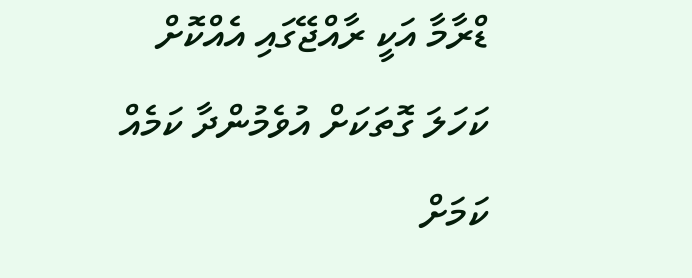ޑްރާމާ އަކީ ރާއްޖޭގައި އެއްކޮށް ކަހަލަ ގޮތަކަށް އުވެމުންދާ ކަމެއް ކަމަށް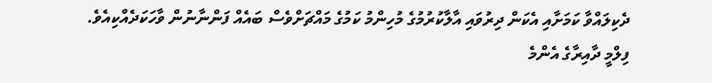ދެކިލައްވާ ކަމަށާއި އެކަން ދިރުވައި އާލާކުރުމުގެ މުހިންމު ކަމުގެ މައްޗަށްވެސް ބައެއް ފަންނާނުން ވާހަކަދެއްކިއެވެ.
ފިލްމީ ދާއިރާގެ އެންމެ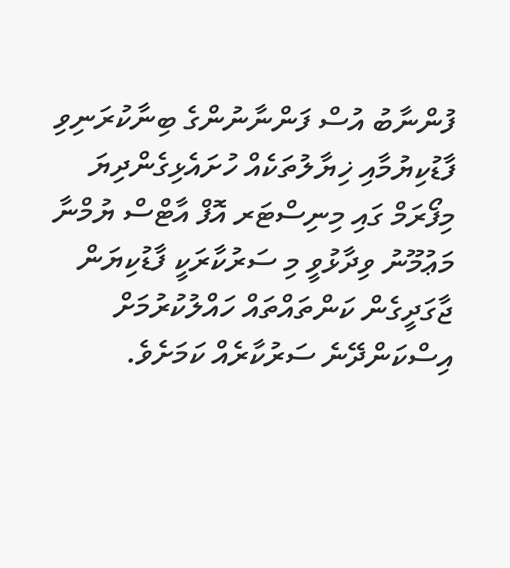ފުންނާބު އުސް ފަންނާނުންގެ ބިނާކުރަނިވި ފާޑުކިޔުމާއި ޚިޔާލުތަކެއް ހުށައެޅިގެންދިޔަ މިފޯރަމް ގައި މިނިސްޓަރ އޮފް އާޓްސް ޔުމްނާ މަޢުމޫނު ވިދާޅުވީ މި ސަރުކާރަކީ ފާޑުކިޔަން ޖާގަދީގެން ކަންތައްތައް ހައްލުކުރުމަށް އިސްކަންދޭނެ ސަރުކާރެއް ކަމަށެވެ.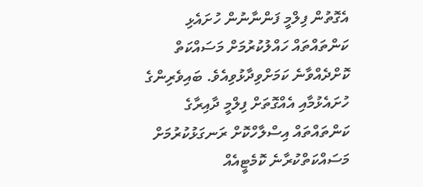އެގޮތުން ފިލްމީ ފަންނާނުން ހުށައެޅި ކަންތައްތައް ހައްލުކުރުމަށް މަސައްކަތް ކޮށްދެއްވާނެ ކަމަށްވިދާޅުވިއެވެ. ބައިވެރިންގެ ހުށައެޅުމާއި އެއްގޮތަށް ފިލްމީ ދާއިރާގެ ކަންތައްތައް އިސްލާހްކޮށް ރަނގަޅުކުރުމަށް މަސައްކަތްކުރާނެ ކޮމެޓީއެއް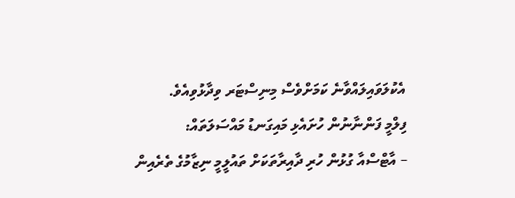އެކުލަވައިލައްވާނެ ކަމަށްވެސް މިނިސްޓަރ ވިދާޅުވިއެވެ.
ފިލްމީ ފަންނާނުން ހުށައެޅި މައިގަނޑު މައްސަލަތައް:
– އާޓްސްއާ ގުޅުން ހުރި ދާއިރާތަކަށް ތައުލީމީ ނިޒާމުގެ ތެރެއިން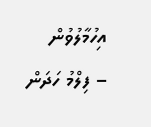އިހުމާލުވުން
– ފިލްމު ހަދަން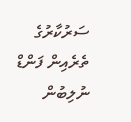ސަރުކާރުގެ ތެރެއިން ފަންޑް ނުލިބުން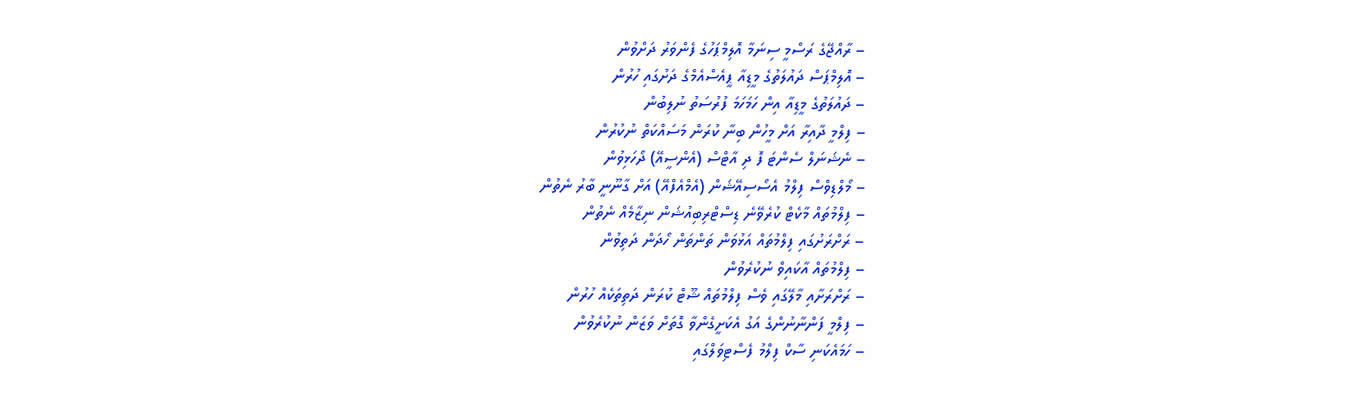– ރާއްޖޭގެ ރަސްމީ ސިނަމާ އޮލިމްޕަހުގެ ފެންވަރު ދަށްވުން
– އޮލިމްޕަސް ދައުލަތުގެ މީޑިއާ ޕީއެސްއެމްގެ ދަށުގައި ހުރުން
– ދައުލަތުގެ މީޑިއާ އިން ހަމަހަމަ ފުރުސަތު ނުލިބުން
– ފިލްމީ ދާއިރާ އަށް މީހުން ބިނާ ކުރަން މަސައްކަތް ނުކުރުން
– ނެޝަނަލް ސެންޓަ ފޮ ދި އާޓްސް (އެންސީއޭ) ދޯހަޅިވުން
– މޯލްޑިވްސް ފިލްމު އެސޯސިއޭޝަން (އެމްއެފްއޭ) އަށް ގާނޫނީ ބާރު ނެތުން
– ފިލްމުތައް މާކެޓް ކުރެވޭނެ ޑިސްޓްރިބިއުޝަން ނިޒާމެއް ނެތުން
– ރަށްރަށުގައި ފިލްމުތައް އަޅުވަން ތަންތަން ހޯދަން ދަތިވުން
– ފިލްމުތައް އާކައިވް ނުކުރެވުން
– ރަށްރަށާއި މާލޭގައި ވެސް ފިލްމުތައް ޝޫޓް ކުރަން ދަތިތަކެއް ހުރުން
– ފިލްމީ ފަންނާނުންގެ އަގު އެކަށީގެންވާ ގޮތަށް ވަޒަން ނުކުރެވުން
– ހަމައެކަނި ސާކް ފިލްމު ފެސްޓިވަލްގައި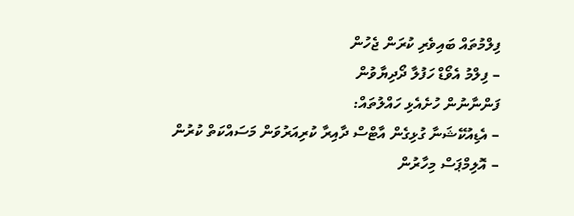ފިލްމުތައް ބައިވެރި ކުރަން ޖެހުން
– ފިލްމު އެވޯޑް ހަފުލާ ދޯދިޔާވުން
ފަންނާނުން ހުށެއެޅި ހައްލުތައް:
– އެޑިއުކޭޝަނާ ގުޅިގެން އާޓްސް ދާއިރާ ކުރިއަރުވަން މަސައްކަތް ކުރުން
– އޮލިމްޕަސް މިހާރުން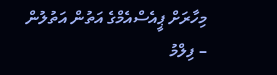މިހާރަށް ޕީއެސްއެމްގެ އަތުން އަތުލުން
– ފިލްމު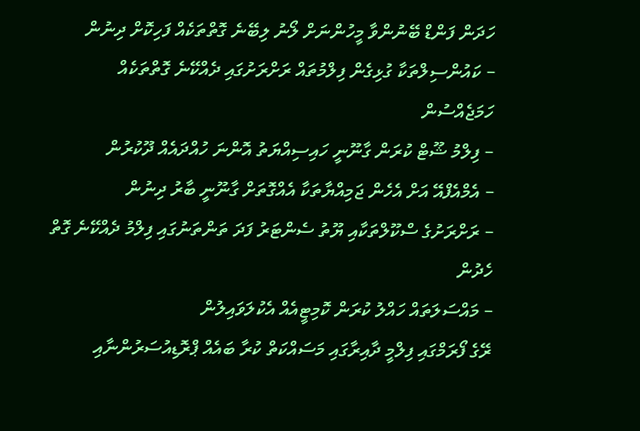ހަދަން ފަންޑް ބޭނުންވާ މީހުންނަށް ލޯނު ލިބޭނެ ގޮތްތަކެއް ފަހިކޮށް ދިނުން
– ކައުންސިލްތަކާ ގުޅިގެން ފިލްމުތައް ރަށްރަށުގައި ދެއްކޭނެ ގޮތްތަކެއް ހަމަޖެއްސުން
– ފިލްމު ޝޫޓް ކުރަން ގާނޫނީ ހައިސިއްޔަތު އޮންނަ ހުއްދައެއް ދޫކުރުން
– އެމްއެފްއޭ އަށް އެހެން ޖަމިއްޔާތަކާ އެއްގޮތަށް ގާނޫނީ ބާރު ދިނުން
– ރަށްރަށުގެ ސްކޫލްތަކާއި ޔޫތު ސެންޓަރު ފަދަ ތަންތަނުގައި ފިލްމު ދެއްކޭނެ ގޮތް ހެދުން
– މައްސަލަތައް ހައްލު ކުރަން ކޮމިޓީއެއް އެކުލަވައިލުން
ރޭގެ ފޯރަމްގައި ފިލްމީ ދާއިރާގައި މަސައްކަތް ކުރާ ބައެއް ޕްރޮޑިއުސަރުންނާއި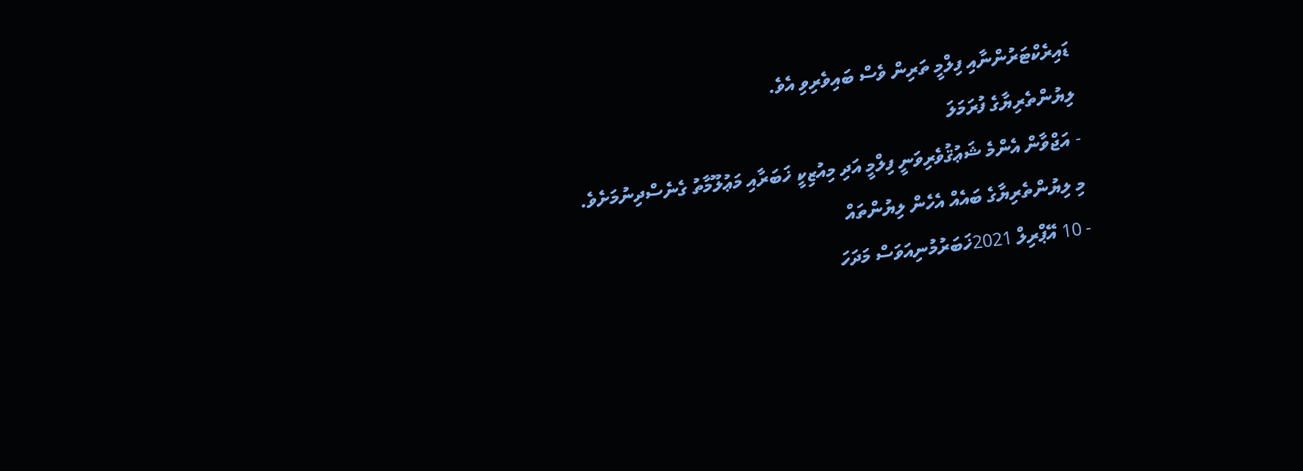ޑައިރެކްޓަރުންނާއި ފިލްމީ ތަރިން ވެސް ބައިވެރިވި އެވެ.
ލިޔުންތެރިޔާގެ ފުރަމަލަ
- އަޖްވާން އެންމެ ޝަޢުޤުވެރިވަނީ ފިލްމީ އަދި މިއުޒިކީ ޚަބަރާއި މަޢުލޫމާތު ގެނެސްދިނުމަށެވެ.
މި ލިޔުންތެރިޔާގެ ބައެއް އެހެން ލިޔުންތައް
- 10 އޭޕްރިލް 2021ޚަބަރުމުނިއަވަސް މަދަހަ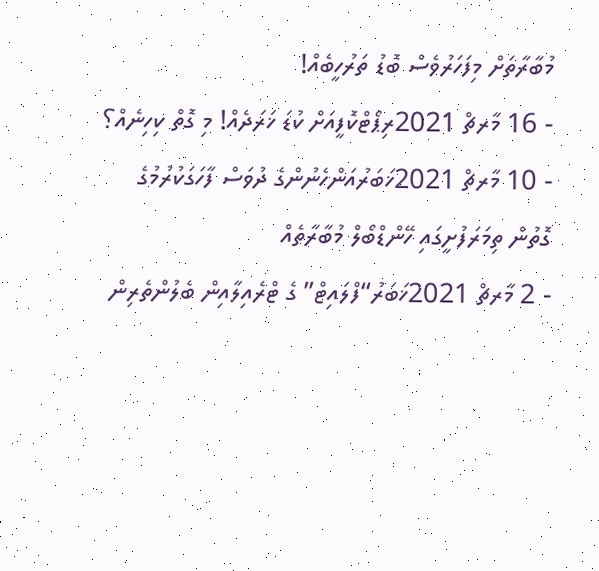މުބާރާތަށް މިފަހަރުވެސް ބޮޑު ތަރުހީބެއް!
- 16 މާރޗް 2021ރިޕޯޓްކޮފީއަށް ކުޑަ ޚަރަދެއް! މި ގޮތް ކިހިނެއް؟
- 10 މާރޗް 2021ޚަބަރުއަންހެނުންގެ ދުވަސް ފާހަގަކުރުމުގެ ގޮތުން ތިމަރަފުށީގައި ހޭންޑްބޯލް މުބާރާތެއް
- 2 މާރޗް 2021ޚަބަރު“ފްލައިޓް” ގެ ޓްރެއިލާއިން ބެލުންތެރިން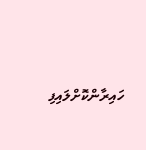ހައިރާންކޮށްލައިފި